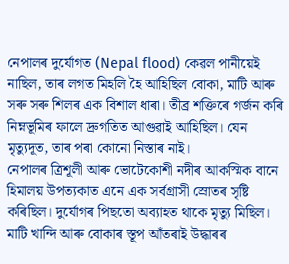নেপালৰ দুৰ্যোগত (Nepal flood) কেৱল পানীয়েই নাছিল, তাৰ লগত মিহলি হৈ আহিছিল বোকা, মাটি আৰু সৰু সৰু শিলৰ এক বিশাল ধাৰা। তীব্ৰ শক্তিৰে গৰ্জন কৰি নিম্নভূমিৰ ফালে দ্ৰুগতিত আগুৱাই আহিছিল। যেন মৃত্যুদূত, তাৰ পৰা কোনো নিস্তাৰ নাই।
নেপালৰ ত্ৰিশূলী আৰু ভোটেকোশী নদীৰ আকস্মিক বানে হিমালয় উপত্যকাত এনে এক সৰ্বগ্ৰাসী স্ৰোতৰ সৃষ্টি কৰিছিল। দুৰ্যোগৰ পিছতো অব্যাহত থাকে মৃত্যু মিছিল। মাটি খান্দি আৰু বোকাৰ স্তূপ আঁতৰাই উদ্ধাৰৰ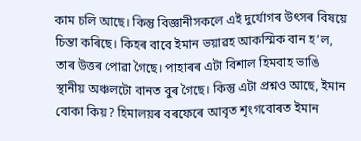কাম চলি আছে। কিন্তু বিজ্ঞানীসকলে এই দুৰ্যোগৰ উৎসৰ বিষয়ে চিন্তা কৰিছে। কিহৰ বাবে ইমান ভয়াৱহ আকস্মিক বান হ’ল, তাৰ উত্তৰ পোৱা গৈছে। পাহাৰৰ এটা বিশাল হিমবাহ ভাঙি স্থানীয় অঞ্চলটো বানত বুৰ গৈছে। কিন্তু এটা প্ৰশ্নও আছে, ইমান বোকা কিয়? হিমালয়ৰ বৰফেৰে আবৃত শৃংগবোৰত ইমান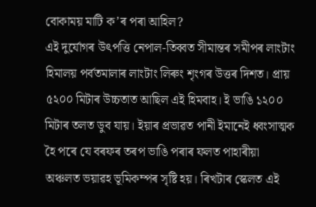বোকাময় মাটি ক’ৰ পৰা আহিল?
এই দুৰ্যোগৰ উৎপত্তি নেপাল-তিব্বত সীমান্তৰ সমীপৰ লাংটাং হিমালয় পৰ্বতমালাৰ লাংটাং লিৰুং শৃংগৰ উত্তৰ দিশত। প্ৰায় ৫২০০ মিটাৰ উচ্চতাত আছিল এই হিমবাহ। ই ভাঙি ১২০০ মিটাৰ তলত ডুব যায়। ইয়াৰ প্ৰভাৱত পানী ইমানেই ধ্বংসাত্মক হৈ পৰে যে বৰফৰ তৰপ ভাঙি পৰাৰ ফলত পাহাৰীয়া অঞ্চলত ভয়াৱহ ভূমিকম্পৰ সৃষ্টি হয়। ৰিখটাৰ স্কেলত এই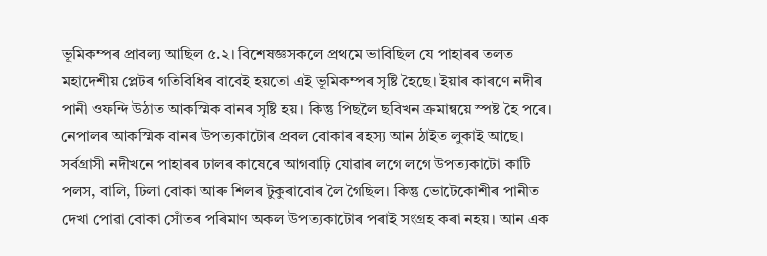ভূমিকম্পৰ প্ৰাবল্য আছিল ৫.২। বিশেষজ্ঞসকলে প্ৰথমে ভাবিছিল যে পাহাৰৰ তলত মহাদেশীয় প্লেটৰ গতিবিধিৰ বাবেই হয়তো এই ভূমিকম্পৰ সৃষ্টি হৈছে। ইয়াৰ কাৰণে নদীৰ পানী ওফন্দি উঠাত আকস্মিক বানৰ সৃষ্টি হয়। কিন্তু পিছলৈ ছবিখন ক্ৰমান্বয়ে স্পষ্ট হৈ পৰে।
নেপালৰ আকস্মিক বানৰ উপত্যকাটোৰ প্ৰবল বোকাৰ ৰহস্য আন ঠাইত লুকাই আছে। সৰ্বগ্ৰাসী নদীখনে পাহাৰৰ ঢালৰ কাষেৰে আগবাঢ়ি যোৱাৰ লগে লগে উপত্যকাটো কাটি পলস, বালি, ঢিলা বোকা আৰু শিলৰ টুকুৰাবোৰ লৈ গৈছিল। কিন্তু ভোটেকোশীৰ পানীত দেখা পোৱা বোকা সোঁতৰ পৰিমাণ অকল উপত্যকাটোৰ পৰাই সংগ্ৰহ কৰা নহয়। আন এক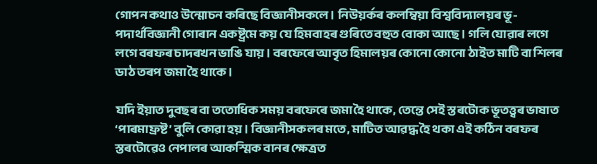গোপন কথাও উন্মোচন কৰিছে বিজ্ঞানীসকলে। নিউয়ৰ্কৰ কলম্বিয়া বিশ্ববিদ্যালয়ৰ ভূ-পদাৰ্থবিজ্ঞানী গোৰান একষ্ট্ৰমে কয় যে হিমবাহৰ গুৰিতে বহুত বোকা আছে। গলি যোৱাৰ লগে লগে বৰফৰ চাদৰখন ভাঙি যায়। বৰফেৰে আবৃত হিমালয়ৰ কোনো কোনো ঠাইত মাটি বা শিলৰ ডাঠ তৰপ জমা হৈ থাকে।

যদি ইয়াত দুবছৰ বা ততোধিক সময় বৰফেৰে জমা হৈ থাকে, তেন্তে সেই স্তৰটোক ভূতত্ত্বৰ ভাষাত ‘পাৰমাফ্ৰষ্ট’ বুলি কোৱা হয়। বিজ্ঞানীসকলৰ মতে, মাটিত আৱদ্ধ হৈ থকা এই কঠিন বৰফৰ স্তৰটোৱেও নেপালৰ আকস্মিক বানৰ ক্ষেত্ৰত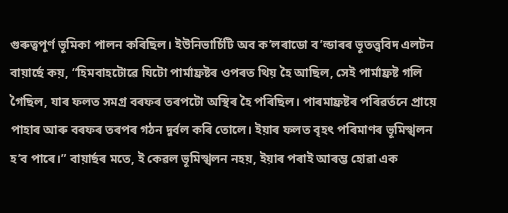গুৰুত্বপূৰ্ণ ভূমিকা পালন কৰিছিল। ইউনিভাৰ্চিটি অব ক’লৰাডো ব’ল্ডাৰৰ ভূতত্ত্ববিদ এলটন বায়াৰ্ছে কয়, “হিমবাহটোৱে যিটো পাৰ্মাফ্ৰষ্টৰ ওপৰত থিয় হৈ আছিল, সেই পাৰ্মাফ্ৰষ্ট গলি গৈছিল, যাৰ ফলত সমগ্ৰ বৰফৰ তৰপটো অস্থিৰ হৈ পৰিছিল। পাৰমাফ্ৰষ্টৰ পৰিৱৰ্তনে প্ৰায়ে পাহাৰ আৰু বৰফৰ তৰপৰ গঠন দুৰ্বল কৰি তোলে। ইয়াৰ ফলত বৃহৎ পৰিমাণৰ ভূমিস্খলন হ’ব পাৰে।” বায়াৰ্ছৰ মতে, ই কেৱল ভূমিস্খলন নহয়, ইয়াৰ পৰাই আৰম্ভ হোৱা এক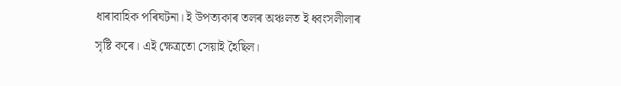ধাৰাবাহিক পৰিঘটনা। ই উপত্যকাৰ তলৰ অঞ্চলত ই ধ্বংসলীলাৰ সৃষ্টি কৰে। এই ক্ষেত্ৰতো সেয়াই হৈছিল।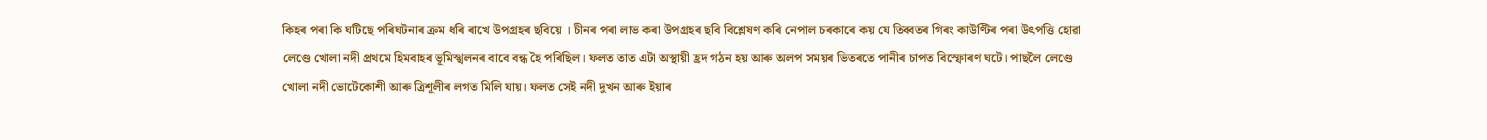কিহৰ পৰা কি ঘটিছে পৰিঘটনাৰ ক্ৰম ধৰি ৰাখে উপগ্ৰহৰ ছবিয়ে । চীনৰ পৰা লাভ কৰা উপগ্ৰহৰ ছবি বিশ্লেষণ কৰি নেপাল চৰকাৰে কয় যে তিব্বতৰ গিৰং কাউণ্টিৰ পৰা উৎপত্তি হোৱা লেণ্ডে খোলা নদী প্ৰথমে হিমবাহৰ ভূমিস্খলনৰ বাবে বন্ধ হৈ পৰিছিল। ফলত তাত এটা অস্থায়ী হ্ৰদ গঠন হয় আৰু অলপ সময়ৰ ভিতৰতে পানীৰ চাপত বিস্ফোৰণ ঘটে। পাছলৈ লেণ্ডে খোলা নদী ভোটেকোশী আৰু ত্ৰিশূলীৰ লগত মিলি যায়। ফলত সেই নদী দুখন আৰু ইয়াৰ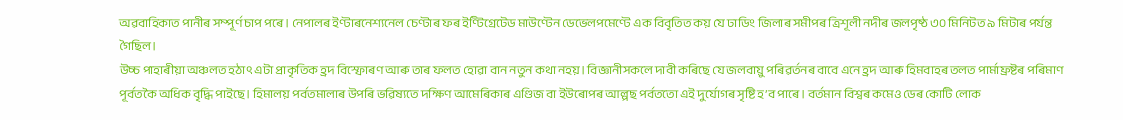অৱবাহিকাত পানীৰ সম্পূৰ্ণ চাপ পৰে। নেপালৰ ইণ্টাৰনেশ্যনেল চেণ্টাৰ ফৰ ইণ্টিগ্ৰেটেড মাউণ্টেন ডেভেলপমেণ্টে এক বিবৃতিত কয় যে ঢাডিং জিলাৰ সমীপৰ ত্ৰিশূলী নদীৰ জলপৃষ্ঠ ৩০ মিনিটত ৯ মিটাৰ পৰ্যন্ত গৈছিল।
উচ্চ পাহাৰীয়া অঞ্চলত হঠাৎ এটা প্ৰাকৃতিক হ্ৰদ বিস্ফোৰণ আৰু তাৰ ফলত হোৱা বান নতুন কথা নহয়। বিজ্ঞানীসকলে দাবী কৰিছে যে জলবায়ু পৰিৱৰ্তনৰ বাবে এনে হ্ৰদ আৰু হিমবাহৰ তলত পাৰ্মাফ্ৰষ্টৰ পৰিমাণ পূৰ্বতকৈ অধিক বৃদ্ধি পাইছে। হিমালয় পৰ্বতমালাৰ উপৰি ভৱিষ্যতে দক্ষিণ আমেৰিকাৰ এণ্ডিজ বা ইউৰোপৰ আল্পছ পৰ্বততো এই দুৰ্যোগৰ সৃষ্টি হ’ব পাৰে। বৰ্তমান বিশ্বৰ কমেও ডেৰ কোটি লোক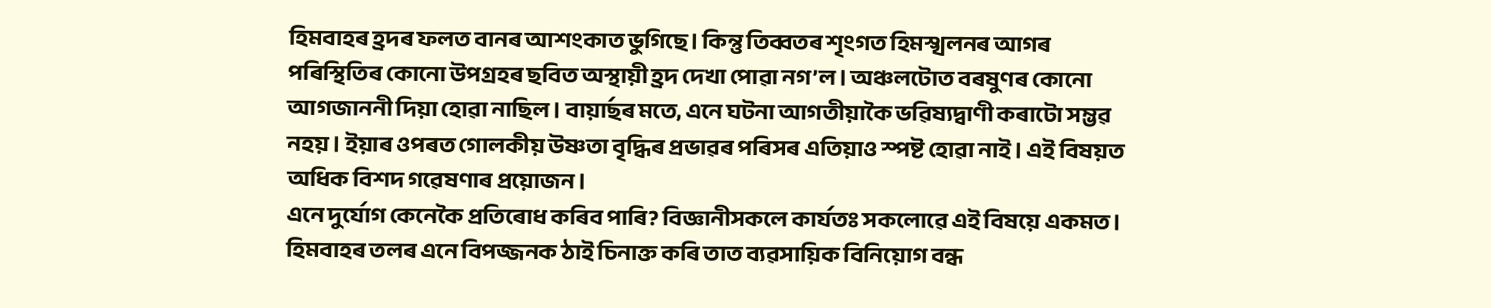হিমবাহৰ হ্ৰদৰ ফলত বানৰ আশংকাত ভুগিছে। কিন্তু তিব্বতৰ শৃংগত হিমস্খলনৰ আগৰ পৰিস্থিতিৰ কোনো উপগ্ৰহৰ ছবিত অস্থায়ী হ্ৰদ দেখা পোৱা নগ’ল। অঞ্চলটোত বৰষুণৰ কোনো আগজাননী দিয়া হোৱা নাছিল। বায়াৰ্ছৰ মতে, এনে ঘটনা আগতীয়াকৈ ভৱিষ্যদ্বাণী কৰাটো সম্ভৱ নহয়। ইয়াৰ ওপৰত গোলকীয় উষ্ণতা বৃদ্ধিৰ প্ৰভাৱৰ পৰিসৰ এতিয়াও স্পষ্ট হোৱা নাই। এই বিষয়ত অধিক বিশদ গৱেষণাৰ প্ৰয়োজন।
এনে দুৰ্যোগ কেনেকৈ প্ৰতিৰোধ কৰিব পাৰি? বিজ্ঞানীসকলে কাৰ্যতঃ সকলোৱে এই বিষয়ে একমত। হিমবাহৰ তলৰ এনে বিপজ্জনক ঠাই চিনাক্ত কৰি তাত ব্যৱসায়িক বিনিয়োগ বন্ধ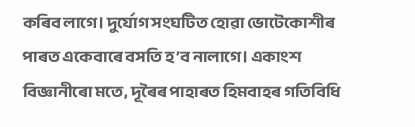কৰিব লাগে। দুৰ্যোগ সংঘটিত হোৱা ভোটেকোশীৰ পাৰত একেবাৰে বসতি হ’ব নালাগে। একাংশ বিজ্ঞানীৰো মতে, দূৰৈৰ পাহাৰত হিমবাহৰ গতিবিধি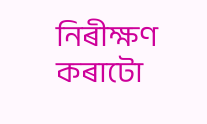নিৰীক্ষণ কৰাটো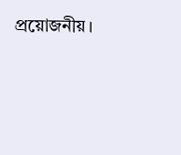প্ৰয়োজনীয়।